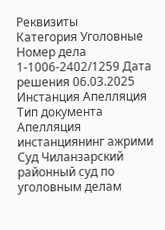Реквизиты
Категория Уголовные Номер дела 1-1006-2402/1259 Дата решения 06.03.2025 Инстанция Апелляция Тип документа Апелляция инстанциянинг ажрими Суд Чиланзарский районный суд по уголовным делам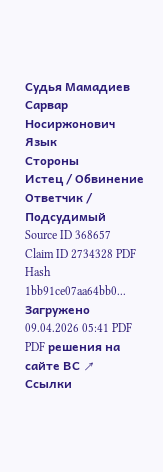Судья Мамадиев Сарвар Носиржонович Язык
Стороны
Истец / Обвинение Ответчик / Подсудимый
Source ID 368657 Claim ID 2734328 PDF Hash 1bb91ce07aa64bb0... Загружено 09.04.2026 05:41 PDF PDF решения на сайте ВС ↗
Ссылки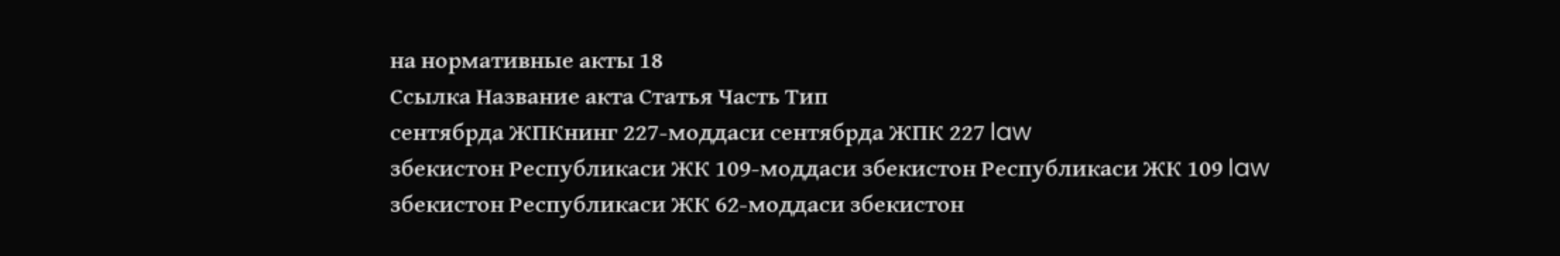на нормативные акты 18
Ссылка Название акта Статья Часть Тип
сентябрда ЖПКнинг 227-моддаси сентябрда ЖПК 227 law
збекистон Республикаси ЖК 109-моддаси збекистон Республикаси ЖК 109 law
збекистон Республикаси ЖК 62-моддаси збекистон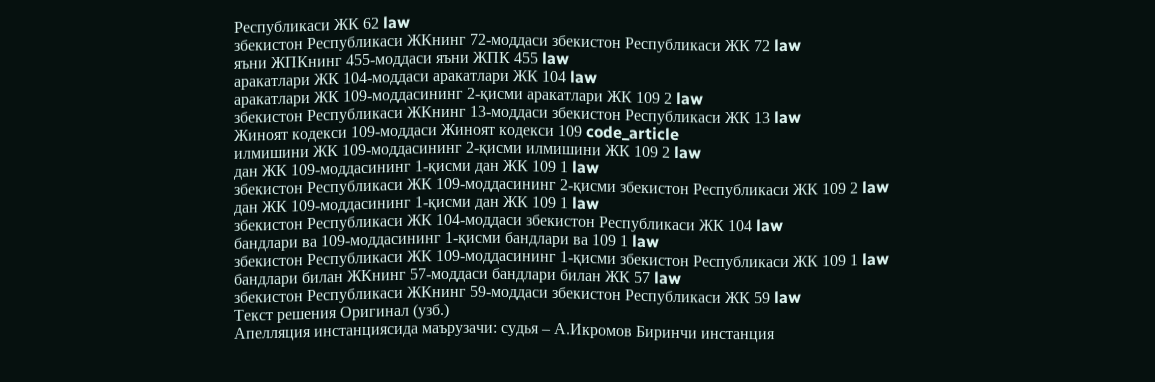Республикаси ЖК 62 law
збекистон Республикаси ЖКнинг 72-моддаси збекистон Республикаси ЖК 72 law
яъни ЖПКнинг 455-моддаси яъни ЖПК 455 law
аракатлари ЖК 104-моддаси аракатлари ЖК 104 law
аракатлари ЖК 109-моддасининг 2-қисми аракатлари ЖК 109 2 law
збекистон Республикаси ЖКнинг 13-моддаси збекистон Республикаси ЖК 13 law
Жиноят кодекси 109-моддаси Жиноят кодекси 109 code_article
илмишини ЖК 109-моддасининг 2-қисми илмишини ЖК 109 2 law
дан ЖК 109-моддасининг 1-қисми дан ЖК 109 1 law
збекистон Республикаси ЖК 109-моддасининг 2-қисми збекистон Республикаси ЖК 109 2 law
дан ЖК 109-моддасининг 1-қисми дан ЖК 109 1 law
збекистон Республикаси ЖК 104-моддаси збекистон Республикаси ЖК 104 law
бандлари ва 109-моддасининг 1-қисми бандлари ва 109 1 law
збекистон Республикаси ЖК 109-моддасининг 1-қисми збекистон Республикаси ЖК 109 1 law
бандлари билан ЖКнинг 57-моддаси бандлари билан ЖК 57 law
збекистон Республикаси ЖКнинг 59-моддаси збекистон Республикаси ЖК 59 law
Текст решения Оригинал (узб.)
Апелляция инстанциясида маърузачи: судья – А.Икромов Биринчи инстанция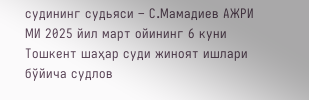судининг судьяси – С.Мамадиев АЖРИ МИ 2025 йил март ойининг 6 куни Тошкент шаҳар суди жиноят ишлари бўйича судлов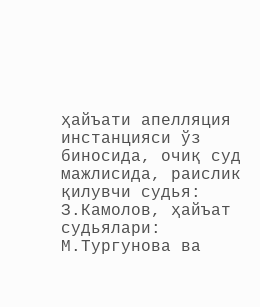ҳайъати апелляция инстанцияси ўз биносида, очиқ суд мажлисида, раислик қилувчи судья: З.Камолов, ҳайъат судьялари: М.Тургунова ва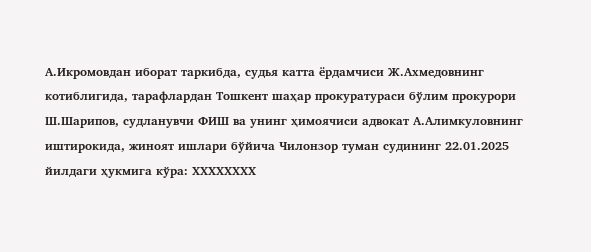А.Икромовдан иборат таркибда, судья катта ёрдамчиси Ж.Ахмедовнинг котиблигида, тарафлардан Тошкент шаҳар прокуратураси бўлим прокурори Ш.Шарипов, судланувчи ФИШ ва унинг ҳимоячиси адвокат А.Алимкуловнинг иштирокида, жиноят ишлари бўйича Чилонзор туман судининг 22.01.2025 йилдаги ҳукмига кўра: ХХХХХХХХ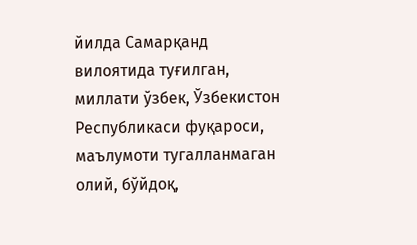йилда Самарқанд вилоятида туғилган, миллати ўзбек, Ўзбекистон Республикаси фуқароси, маълумоти тугалланмаган олий, бўйдоқ,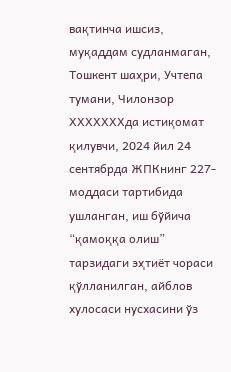вақтинча ишсиз, муқаддам судланмаган, Тошкент шаҳри, Учтепа тумани, Чилонзор ХХХХХХХда истиқомат қилувчи, 2024 йил 24 сентябрда ЖПКнинг 227-моддаси тартибида ушланган, иш бўйича “қамоққа олиш” тарзидаги эҳтиёт чораси қўлланилган, айблов хулосаси нусхасини ўз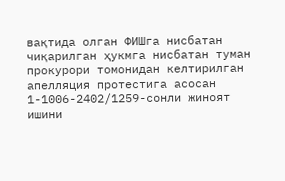вақтида олган ФИШга нисбатан чиқарилган ҳукмга нисбатан туман прокурори томонидан келтирилган апелляция протестига асосан 1-1006-2402/1259-сонли жиноят ишини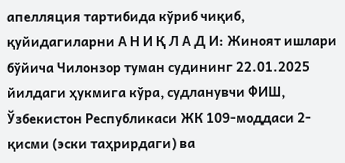апелляция тартибида кўриб чиқиб, қуйидагиларни А Н И Қ Л А Д И: Жиноят ишлари бўйича Чилонзор туман судининг 22.01.2025 йилдаги ҳукмига кўра, судланувчи ФИШ, Ўзбекистон Республикаси ЖК 109-моддаси 2-қисми (эски таҳрирдаги) ва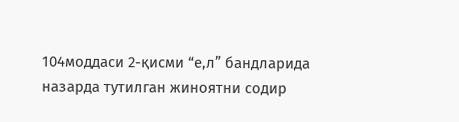104моддаси 2-қисми “е,л” бандларида назарда тутилган жиноятни содир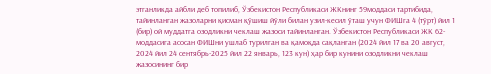этганликда айбли деб топилиб, Ўзбекистон Республикаси ЖКнинг 59моддаси тартибида, тайинланган жазоларни қисман қўшиш йўли билан узил-кесил ўташ учун ФИШга 4 (тўрт) йил 1 (бир) ой муддатга озодликни чеклаш жазоси тайинланган. Ўзбекистон Республикаси ЖК 62-моддасига асосан ФИШни ушлаб турилган ва қамоқда сақланган (2024 йил 17 ва 20 август, 2024 йил 24 сентябрь-2025 йил 22 январь, 123 кун) ҳар бир кунини озодликни чеклаш жазосининг бир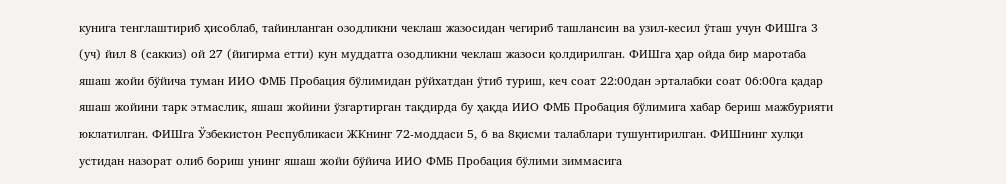кунига тенглаштириб ҳисоблаб, тайинланган озодликни чеклаш жазосидан чегириб ташлансин ва узил-кесил ўташ учун ФИШга 3 (уч) йил 8 (саккиз) ой 27 (йигирма етти) кун муддатга озодликни чеклаш жазоси қолдирилган. ФИШга ҳар ойда бир маротаба яшаш жойи бўйича туман ИИО ФМБ Пробация бўлимидан рўйхатдан ўтиб туриш, кеч соат 22:00дан эрталабки соат 06:00га қадар яшаш жойини тарк этмаслик, яшаш жойини ўзгартирган тақдирда бу ҳақда ИИО ФМБ Пробация бўлимига хабар бериш мажбурияти юклатилган. ФИШга Ўзбекистон Республикаси ЖКнинг 72-моддаси 5, 6 ва 8қисми талаблари тушунтирилган. ФИШнинг хулқи устидан назорат олиб бориш унинг яшаш жойи бўйича ИИО ФМБ Пробация бўлими зиммасига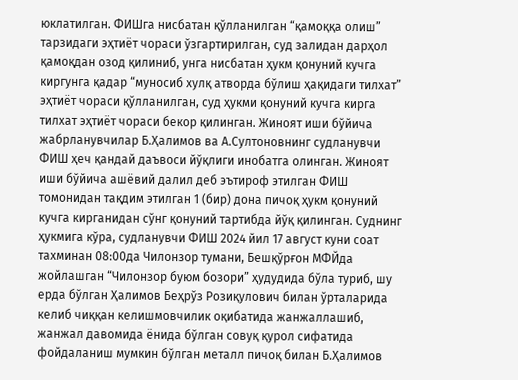юклатилган. ФИШга нисбатан қўлланилган “қамоққа олиш” тарзидаги эҳтиёт чораси ўзгартирилган, суд залидан дарҳол қамоқдан озод қилиниб, унга нисбатан ҳукм қонуний кучга киргунга қадар “муносиб хулқ атворда бўлиш ҳақидаги тилхат” эҳтиёт чораси қўлланилган, суд ҳукми қонуний кучга кирга тилхат эҳтиёт чораси бекор қилинган. Жиноят иши бўйича жабрланувчилар Б.Ҳалимов ва А.Султоновнинг судланувчи ФИШ ҳеч қандай даъвоси йўқлиги инобатга олинган. Жиноят иши бўйича ашёвий далил деб эътироф этилган ФИШ томонидан тақдим этилган 1 (бир) дона пичоқ ҳукм қонуний кучга кирганидан сўнг қонуний тартибда йўқ қилинган. Суднинг ҳукмига кўра, судланувчи ФИШ 2024 йил 17 август куни соат тахминан 08:00да Чилонзор тумани, Бешқўрғон МФЙда жойлашган “Чилонзор буюм бозори” ҳудудида бўла туриб, шу ерда бўлган Ҳалимов Беҳрўз Розиқулович билан ўрталарида келиб чиққан келишмовчилик оқибатида жанжаллашиб, жанжал давомида ёнида бўлган совуқ қурол сифатида фойдаланиш мумкин бўлган металл пичоқ билан Б.Ҳалимов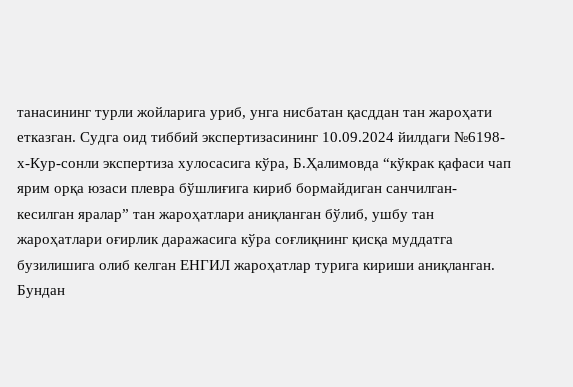танасининг турли жойларига уриб, унга нисбатан қасддан тан жароҳати етказган. Судга оид тиббий экспертизасининг 10.09.2024 йилдаги №6198-х-Кур-сонли экспертиза хулосасига кўра, Б.Ҳалимовда “кўкрак қафаси чап ярим орқа юзаси плевра бўшлиғига кириб бормайдиган санчилган-кесилган яралар” тан жароҳатлари аниқланган бўлиб, ушбу тан жароҳатлари оғирлик даражасига кўра соғлиқнинг қисқа муддатга бузилишига олиб келган ЕНГИЛ жароҳатлар турига кириши аниқланган. Бундан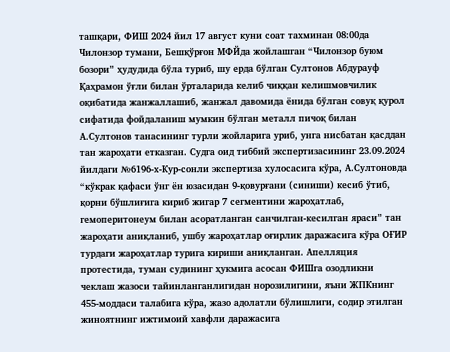ташқари, ФИШ 2024 йил 17 август куни соат тахминан 08:00да Чилонзор тумани, Бешқўрғон МФЙда жойлашган “Чилонзор буюм бозори” ҳудудида бўла туриб, шу ерда бўлган Султонов Абдурауф Қаҳрамон ўғли билан ўрталарида келиб чиққан келишмовчилик оқибатида жанжаллашиб, жанжал давомида ёнида бўлган совуқ қурол сифатида фойдаланиш мумкин бўлган металл пичоқ билан А.Султонов танасининг турли жойларига уриб, унга нисбатан қасддан тан жароҳати етказган. Судга оид тиббий экспертизасининг 23.09.2024 йилдаги №6196-х-Кур-сонли экспертиза хулосасига кўра, А.Султоновда “кўкрак қафаси ўнг ён юзасидан 9-қовурғани (синиши) кесиб ўтиб, қорни бўшлиғига кириб жигар 7 сегментини жароҳатлаб, гемоперитонеум билан асоратланган санчилган-кесилган яраси” тан жароҳати аниқланиб, ушбу жароҳатлар оғирлик даражасига кўра ОҒИР турдаги жароҳатлар турига кириши аниқланган. Апелляция протестида, туман судининг ҳукмига асосан ФИШга озодликни чеклаш жазоси тайинланганлигидан норозилигини, яъни ЖПКнинг 455-моддаси талабига кўра, жазо адолатли бўлишлиги, содир этилган жиноятнинг ижтимоий хавфли даражасига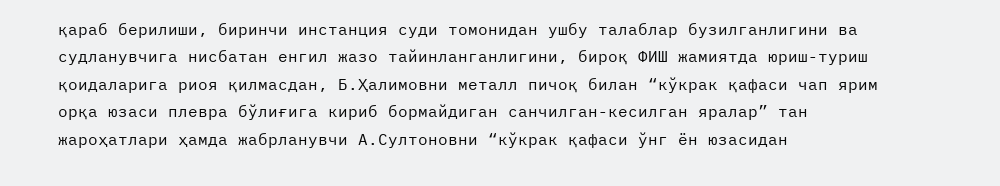қараб берилиши, биринчи инстанция суди томонидан ушбу талаблар бузилганлигини ва судланувчига нисбатан енгил жазо тайинланганлигини, бироқ ФИШ жамиятда юриш-туриш қоидаларига риоя қилмасдан, Б.Ҳалимовни металл пичоқ билан “кўкрак қафаси чап ярим орқа юзаси плевра бўлиғига кириб бормайдиган санчилган-кесилган яралар” тан жароҳатлари ҳамда жабрланувчи А.Султоновни “кўкрак қафаси ўнг ён юзасидан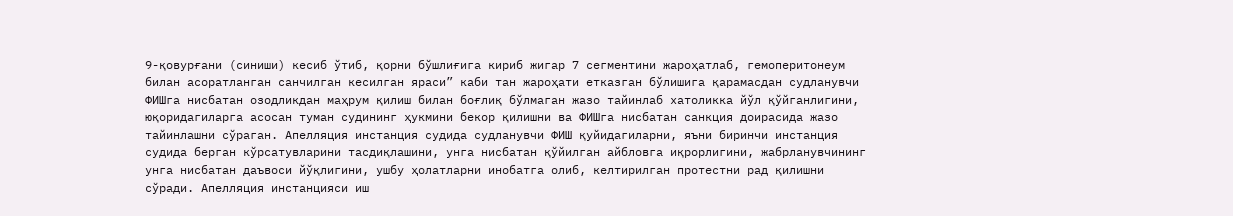9-қовурғани (синиши) кесиб ўтиб, қорни бўшлиғига кириб жигар 7 сегментини жароҳатлаб, гемоперитонеум билан асоратланган санчилган кесилган яраси” каби тан жароҳати етказган бўлишига қарамасдан судланувчи ФИШга нисбатан озодликдан маҳрум қилиш билан боғлиқ бўлмаган жазо тайинлаб хатоликка йўл қўйганлигини, юқоридагиларга асосан туман судининг ҳукмини бекор қилишни ва ФИШга нисбатан санкция доирасида жазо тайинлашни сўраган. Апелляция инстанция судида судланувчи ФИШ қуйидагиларни, яъни биринчи инстанция судида берган кўрсатувларини тасдиқлашини, унга нисбатан қўйилган айбловга иқрорлигини, жабрланувчининг унга нисбатан даъвоси йўқлигини, ушбу ҳолатларни инобатга олиб, келтирилган протестни рад қилишни сўради. Апелляция инстанцияси иш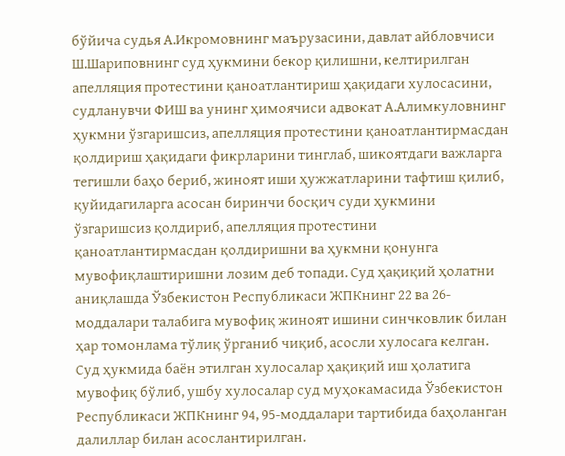бўйича судья А.Икромовнинг маърузасини, давлат айбловчиси Ш.Шариповнинг суд ҳукмини бекор қилишни, келтирилган апелляция протестини қаноатлантириш ҳақидаги хулосасини, судланувчи ФИШ ва унинг ҳимоячиси адвокат А.Алимкуловнинг ҳукмни ўзгаришсиз, апелляция протестини қаноатлантирмасдан қолдириш ҳақидаги фикрларини тинглаб, шикоятдаги важларга тегишли баҳо бериб, жиноят иши ҳужжатларини тафтиш қилиб, қуйидагиларга асосан биринчи босқич суди ҳукмини ўзгаришсиз қолдириб, апелляция протестини қаноатлантирмасдан қолдиришни ва ҳукмни қонунга мувофиқлаштиришни лозим деб топади. Суд ҳақиқий ҳолатни аниқлашда Ўзбекистон Республикаси ЖПКнинг 22 ва 26-моддалари талабига мувофиқ жиноят ишини синчковлик билан ҳар томонлама тўлиқ ўрганиб чиқиб, асосли хулосага келган. Суд ҳукмида баён этилган хулосалар ҳақиқий иш ҳолатига мувофиқ бўлиб, ушбу хулосалар суд муҳокамасида Ўзбекистон Республикаси ЖПКнинг 94, 95-моддалари тартибида баҳоланган далиллар билан асослантирилган.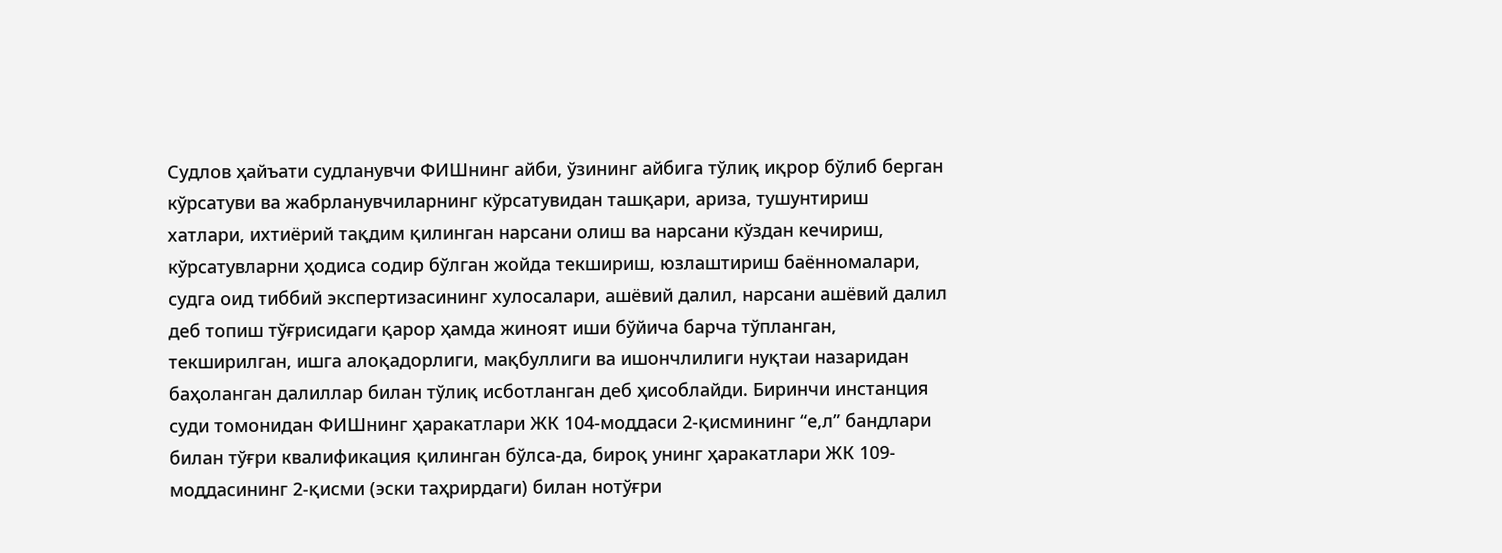Судлов ҳайъати судланувчи ФИШнинг айби, ўзининг айбига тўлиқ иқрор бўлиб берган кўрсатуви ва жабрланувчиларнинг кўрсатувидан ташқари, ариза, тушунтириш хатлари, ихтиёрий тақдим қилинган нарсани олиш ва нарсани кўздан кечириш, кўрсатувларни ҳодиса содир бўлган жойда текшириш, юзлаштириш баённомалари, судга оид тиббий экспертизасининг хулосалари, ашёвий далил, нарсани ашёвий далил деб топиш тўғрисидаги қарор ҳамда жиноят иши бўйича барча тўпланган, текширилган, ишга алоқадорлиги, мақбуллиги ва ишончлилиги нуқтаи назаридан баҳоланган далиллар билан тўлиқ исботланган деб ҳисоблайди. Биринчи инстанция суди томонидан ФИШнинг ҳаракатлари ЖК 104-моддаси 2-қисмининг “е,л” бандлари билан тўғри квалификация қилинган бўлса-да, бироқ унинг ҳаракатлари ЖК 109-моддасининг 2-қисми (эски таҳрирдаги) билан нотўғри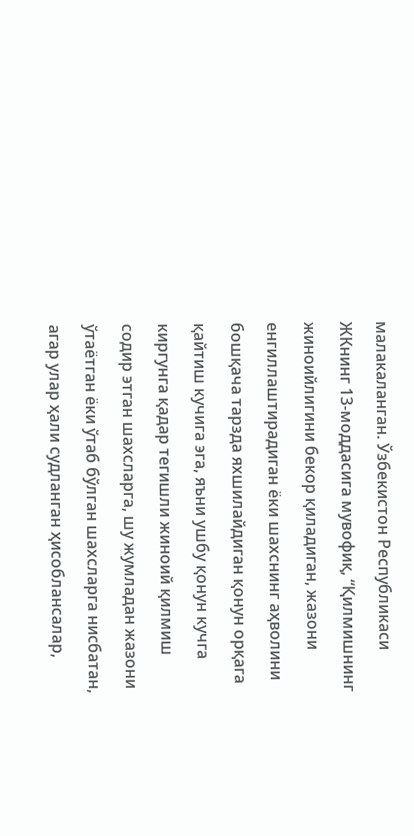малакаланган. Ўзбекистон Республикаси ЖКнинг 13-моддасига мувофиқ, “Қилмишнинг жиноийлигини бекор қиладиган, жазони енгиллаштирадиган ёки шахснинг аҳволини бошқача тарзда яхшилайдиган қонун орқага қайтиш кучига эга, яъни ушбу қонун кучга киргунга қадар тегишли жиноий қилмиш содир этган шахсларга, шу жумладан жазони ўтаётган ёки ўтаб бўлган шахсларга нисбатан, агар улар ҳали судланган ҳисоблансалар,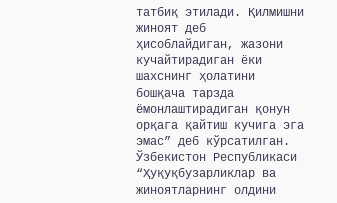татбиқ этилади. Қилмишни жиноят деб ҳисоблайдиган, жазони кучайтирадиган ёки шахснинг ҳолатини бошқача тарзда ёмонлаштирадиган қонун орқага қайтиш кучига эга эмас” деб кўрсатилган. Ўзбекистон Республикаси “Ҳуқуқбузарликлар ва жиноятларнинг олдини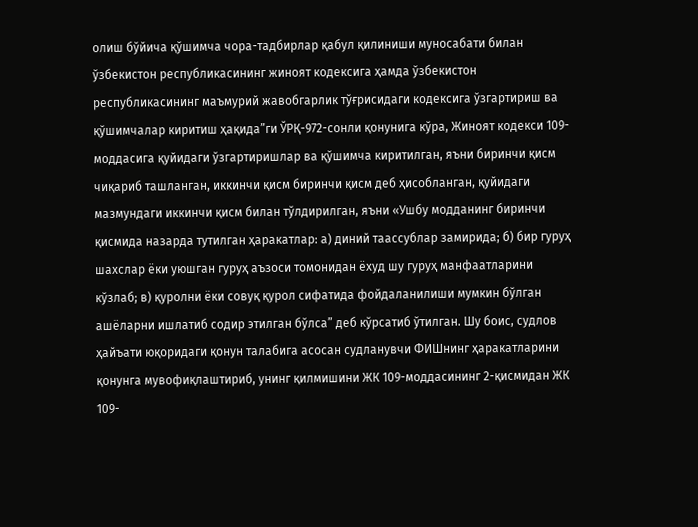олиш бўйича қўшимча чора-тадбирлар қабул қилиниши муносабати билан ўзбекистон республикасининг жиноят кодексига ҳамда ўзбекистон республикасининг маъмурий жавобгарлик тўғрисидаги кодексига ўзгартириш ва қўшимчалар киритиш ҳақида”ги ЎРҚ-972-сонли қонунига кўра, Жиноят кодекси 109-моддасига қуйидаги ўзгартиришлар ва қўшимча киритилган, яъни биринчи қисм чиқариб ташланган, иккинчи қисм биринчи қисм деб ҳисобланган, қуйидаги мазмундаги иккинчи қисм билан тўлдирилган, яъни «Ушбу модданинг биринчи қисмида назарда тутилган ҳаракатлар: а) диний таассублар замирида; б) бир гуруҳ шахслар ёки уюшган гуруҳ аъзоси томонидан ёхуд шу гуруҳ манфаатларини кўзлаб; в) қуролни ёки совуқ қурол сифатида фойдаланилиши мумкин бўлган ашёларни ишлатиб содир этилган бўлса” деб кўрсатиб ўтилган. Шу боис, судлов ҳайъати юқоридаги қонун талабига асосан судланувчи ФИШнинг ҳаракатларини қонунга мувофиқлаштириб, унинг қилмишини ЖК 109-моддасининг 2-қисмидан ЖК 109-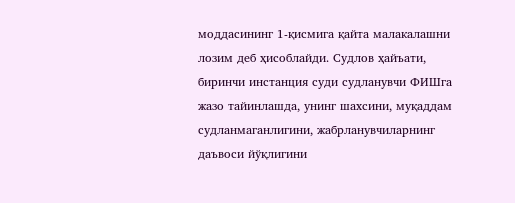моддасининг 1-қисмига қайта малакалашни лозим деб ҳисоблайди. Судлов ҳайъати, биринчи инстанция суди судланувчи ФИШга жазо тайинлашда, унинг шахсини, муқаддам судланмаганлигини, жабрланувчиларнинг даъвоси йўқлигини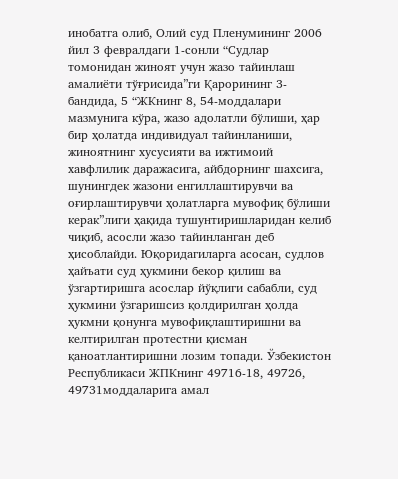инобатга олиб, Олий суд Пленумининг 2006 йил 3 февралдаги 1-сонли “Судлар томонидан жиноят учун жазо тайинлаш амалиёти тўғрисида”ги Қарорининг 3-бандида, 5 “ЖКнинг 8, 54-моддалари мазмунига кўра, жазо адолатли бўлиши, ҳар бир ҳолатда индивидуал тайинланиши, жиноятнинг хусусияти ва ижтимоий хавфлилик даражасига, айбдорнинг шахсига, шунингдек жазони енгиллаштирувчи ва оғирлаштирувчи ҳолатларга мувофиқ бўлиши керак”лиги ҳақида тушунтиришларидан келиб чиқиб, асосли жазо тайинланган деб ҳисоблайди. Юқоридагиларга асосан, судлов ҳайъати суд ҳукмини бекор қилиш ва ўзгартиришга асослар йўқлиги сабабли, суд ҳукмини ўзгаришсиз қолдирилган ҳолда ҳукмни қонунга мувофиқлаштиришни ва келтирилган протестни қисман қаноатлантиришни лозим топади. Ўзбекистон Республикаси ЖПКнинг 49716-18, 49726, 49731моддаларига амал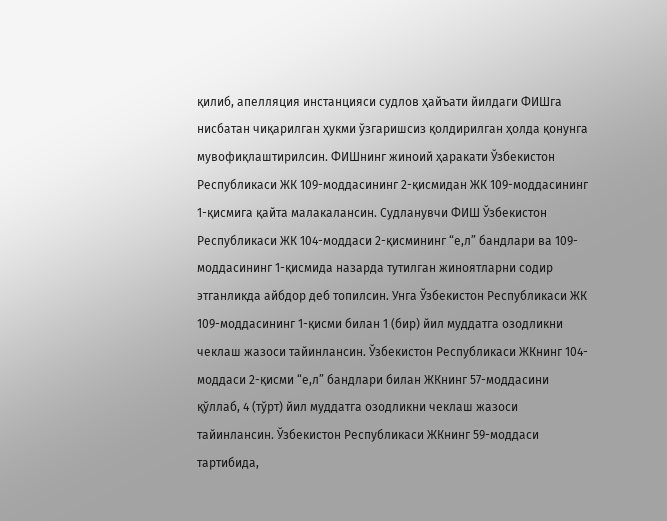қилиб, апелляция инстанцияси судлов ҳайъати йилдаги ФИШга нисбатан чиқарилган ҳукми ўзгаришсиз қолдирилган ҳолда қонунга мувофиқлаштирилсин. ФИШнинг жиноий ҳаракати Ўзбекистон Республикаси ЖК 109-моддасининг 2-қисмидан ЖК 109-моддасининг 1-қисмига қайта малакалансин. Судланувчи ФИШ Ўзбекистон Республикаси ЖК 104-моддаси 2-қисмининг “е,л” бандлари ва 109-моддасининг 1-қисмида назарда тутилган жиноятларни содир этганликда айбдор деб топилсин. Унга Ўзбекистон Республикаси ЖК 109-моддасининг 1-қисми билан 1 (бир) йил муддатга озодликни чеклаш жазоси тайинлансин. Ўзбекистон Республикаси ЖКнинг 104-моддаси 2-қисми “е,л” бандлари билан ЖКнинг 57-моддасини қўллаб, 4 (тўрт) йил муддатга озодликни чеклаш жазоси тайинлансин. Ўзбекистон Республикаси ЖКнинг 59-моддаси тартибида,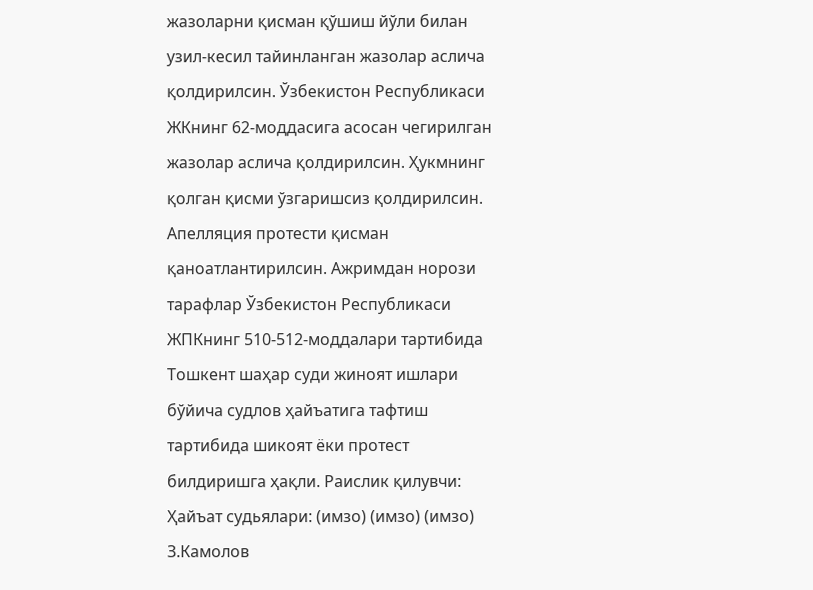жазоларни қисман қўшиш йўли билан узил-кесил тайинланган жазолар аслича қолдирилсин. Ўзбекистон Республикаси ЖКнинг 62-моддасига асосан чегирилган жазолар аслича қолдирилсин. Ҳукмнинг қолган қисми ўзгаришсиз қолдирилсин. Апелляция протести қисман қаноатлантирилсин. Ажримдан норози тарафлар Ўзбекистон Республикаси ЖПКнинг 510-512-моддалари тартибида Тошкент шаҳар суди жиноят ишлари бўйича судлов ҳайъатига тафтиш тартибида шикоят ёки протест билдиришга ҳақли. Раислик қилувчи: Ҳайъат судьялари: (имзо) (имзо) (имзо) З.Камолов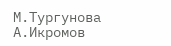М.Тургунова А.Икромов